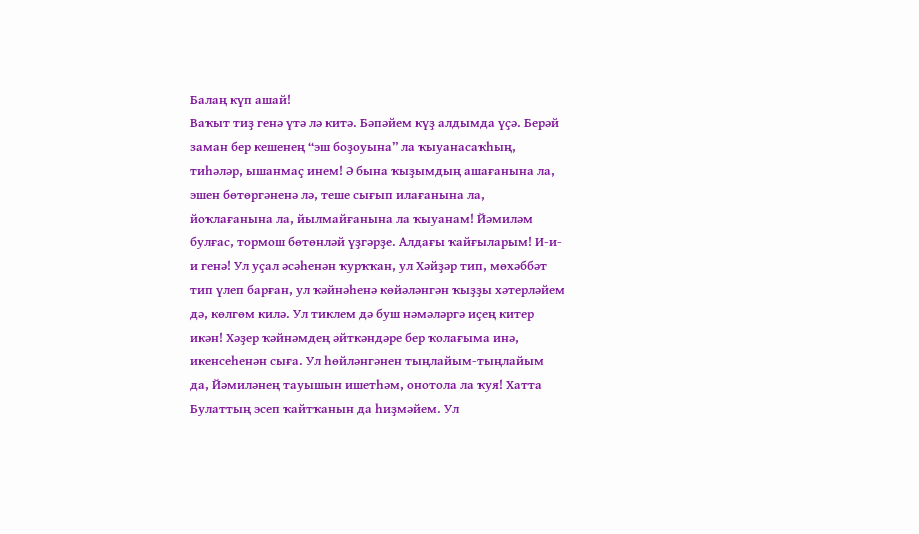Балаң күп ашай!
Ваҡыт тиҙ генә үтә лә китә. Бәпәйем күҙ алдымда үҫә. Берәй заман бер кешенең “эш боҙоуына” ла ҡыуанасаҡһың, тиһәләр, ышанмаҫ инем! Ә бына ҡыҙымдың ашағанына ла, эшен бөтөргәненә лә, теше сығып илағанына ла, йоҡлағанына ла, йылмайғанына ла ҡыуанам! Йәмиләм булғас, тормош бөтөнләй үҙгәрҙе. Алдағы ҡайғыларым! И-и-и генә! Ул уҫал әсәһенән ҡурҡҡан, ул Хәйҙәр тип, мөхәббәт тип үлеп барған, ул ҡәйнәһенә көйәләнгән ҡыҙҙы хәтерләйем дә, көлгөм килә. Ул тиклем дә буш нәмәләргә иҫең китер икән! Хәҙер ҡәйнәмдең әйткәндәре бер ҡолағыма инә, икенсеһенән сыға. Ул һөйләнгәнен тыңлайым-тыңлайым да, Йәмиләнең тауышын ишетһәм, онотола ла ҡуя! Хатта Булаттың эсеп ҡайтҡанын да һиҙмәйем. Ул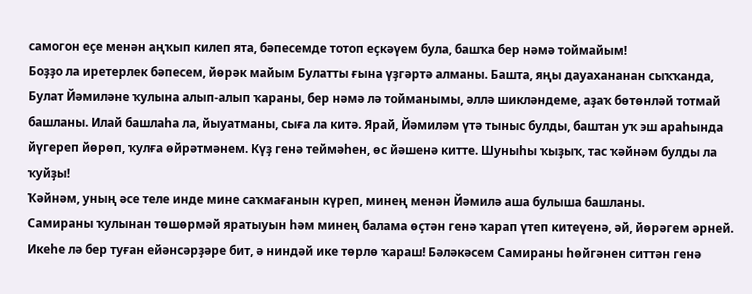самогон еҫе менән аңҡып килеп ята, бәпесемде тотоп еҫкәүем була, башҡа бер нәмә тоймайым!
Боҙҙо ла иретерлек бәпесем, йөрәк майым Булатты ғына үҙгәртә алманы. Башта, яңы дауахананан сыҡҡанда, Булат Йәмиләне ҡулына алып-алып ҡараны, бер нәмә лә тойманымы, әллә шикләндеме, аҙаҡ бөтөнләй тотмай башланы. Илай башлаһа ла, йыуатманы, сыға ла китә. Ярай, Йәмиләм үтә тыныс булды, баштан уҡ эш араһында йүгереп йөрөп, ҡулға өйрәтмәнем. Күҙ генә теймәһен, өс йәшенә китте. Шуныһы ҡыҙыҡ, тас ҡәйнәм булды ла ҡуйҙы!
Ҡәйнәм, уның әсе теле инде мине саҡмағанын күреп, минең менән Йәмилә аша булыша башланы.
Самираны ҡулынан төшөрмәй яратыуын һәм минең балама өҫтән генә ҡарап үтеп китеүенә, әй, йөрәгем әрней. Икеһе лә бер туған ейәнсәрҙәре бит, ә ниндәй ике төрлө ҡараш! Бәләкәсем Самираны һөйгәнен ситтән генә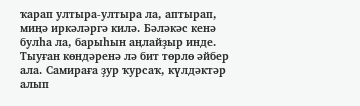ҡарап ултыра-ултыра ла, аптырап, миңә иркәләргә килә. Бәләкәс кенә булһа ла, барыһын аңлайҙыр инде.
Тыуған көндәренә лә бит төрлө әйбер ала. Самираға ҙур ҡурсаҡ, күлдәктәр алып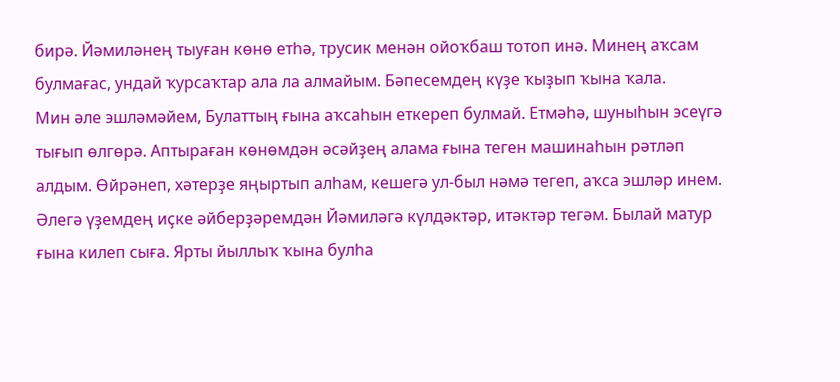бирә. Йәмиләнең тыуған көнө етһә, трусик менән ойоҡбаш тотоп инә. Минең аҡсам булмағас, ундай ҡурсаҡтар ала ла алмайым. Бәпесемдең күҙе ҡыҙып ҡына ҡала.
Мин әле эшләмәйем, Булаттың ғына аҡсаһын еткереп булмай. Етмәһә, шуныһын эсеүгә тығып өлгөрә. Аптыраған көнөмдән әсәйҙең алама ғына теген машинаһын рәтләп алдым. Өйрәнеп, хәтерҙе яңыртып алһам, кешегә ул-был нәмә тегеп, аҡса эшләр инем. Әлегә үҙемдең иҫке әйберҙәремдән Йәмиләгә күлдәктәр, итәктәр тегәм. Былай матур ғына килеп сыға. Ярты йыллыҡ ҡына булһа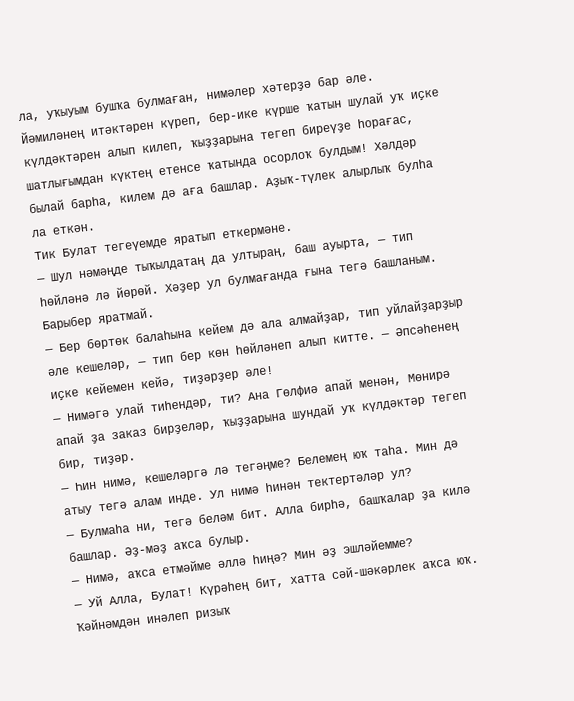ла, уҡыуым бушҡа булмаған, нимәлер хәтерҙә бар әле. Йәмиләнең итәктәрен күреп, бер-ике күрше ҡатын шулай уҡ иҫке күлдәктәрен алып килеп, ҡыҙҙарына тегеп биреүҙе һорағас, шатлығымдан күктең етенсе ҡатында осорлоҡ булдым! Хәлдәр былай барһа, килем дә аға башлар. Аҙыҡ-түлек алырлыҡ булһа ла еткән.
Тик Булат тегеүемде яратып еткермәне.
— Шул нәмәңде тыҡылдатаң да ултыраң, баш ауырта, — тип һөйләнә лә йөрөй. Хәҙер ул булмағанда ғына тегә башланым. Барыбер яратмай.
— Бер бөртөк балаһына кейем дә ала алмайҙар, тип уйлайҙарҙыр әле кешеләр, — тип бер көн һөйләнеп алып китте. — Әпсәһенең иҫке кейемен кейә, тиҙәрҙер әле!
— Нимәгә улай тиһендәр, ти? Ана Гөлфиә апай менән, Мөнирә апай ҙа заказ бирҙеләр, ҡыҙҙарына шундай уҡ күлдәктәр тегеп бир, тиҙәр.
— Һин нимә, кешеләргә лә тегәңме? Белемең юҡ таһа. Мин дә атыу тегә алам инде. Ул нимә һинән тектертәләр ул?
— Булмаһа ни, тегә беләм бит. Алла бирһә, башҡалар ҙа килә башлар. Әҙ-мәҙ аҡса булыр.
— Нимә, аҡса етмәйме әллә һиңә? Мин әҙ эшләйемме?
— Уй Алла, Булат! Күрәһең бит, хатта сәй-шәкәрлек аҡса юҡ. Ҡәйнәмдән инәлеп ризыҡ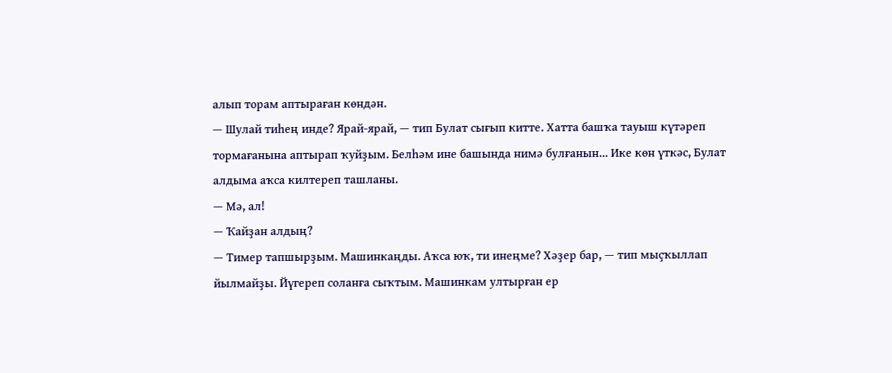алып торам аптыраған көндән.
— Шулай тиһең инде? Ярай-ярай, — тип Булат сығып китте. Хатта башҡа тауыш күтәреп тормағанына аптырап ҡуйҙым. Белһәм ине башында нимә булғанын... Ике көн үткәс, Булат алдыма аҡса килтереп ташланы.
— Мә, ал!
— Ҡайҙан алдың?
— Тимер тапшырҙым. Машинкаңды. Аҡса юҡ, ти инеңме? Хәҙер бар, — тип мыҫҡыллап йылмайҙы. Йүгереп соланға сыҡтым. Машинкам ултырған ер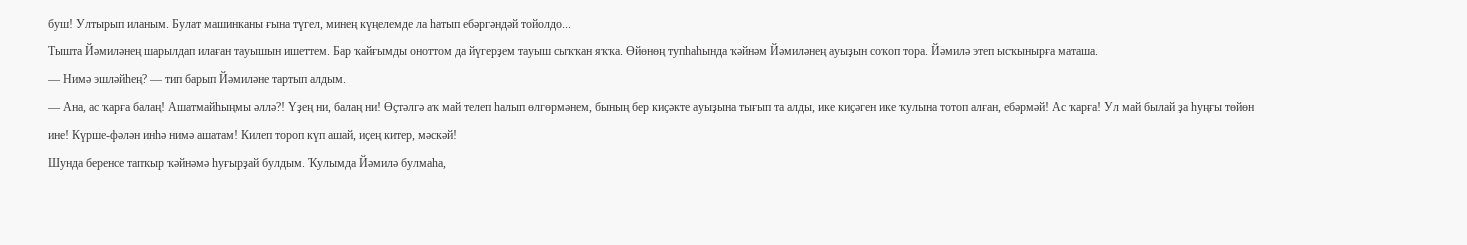буш! Ултырып иланым. Булат машинканы ғына түгел, минең күңелемде ла һатып ебәргәндәй тойолдо...
Тышта Йәмиләнең шарылдап илаған тауышын ишеттем. Бар ҡайғымды оноттом да йүгерҙем тауыш сыҡҡан яҡҡа. Өйөнөң тупһаһында ҡәйнәм Йәмиләнең ауыҙын соҡоп тора. Йәмилә этеп ысҡынырға маташа.
— Нимә эшләйһең? — тип барып Йәмиләне тартып алдым.
— Ана, ас ҡарға балаң! Ашатмайһыңмы әллә?! Үҙең ни, балаң ни! Өҫтәлгә аҡ май телеп һалып өлгөрмәнем, бының бер киҫәкте ауыҙына тығып та алды, ике киҫәген ике ҡулына тотоп алған, ебәрмәй! Ас ҡарға! Ул май былай ҙа һуңғы төйөн ине! Күрше-фәлән инһә нимә ашатам! Килеп тороп күп ашай, иҫең китер, мәскәй!
Шунда беренсе тапҡыр ҡәйнәмә һуғырҙай булдым. Ҡулымда Йәмилә булмаһа,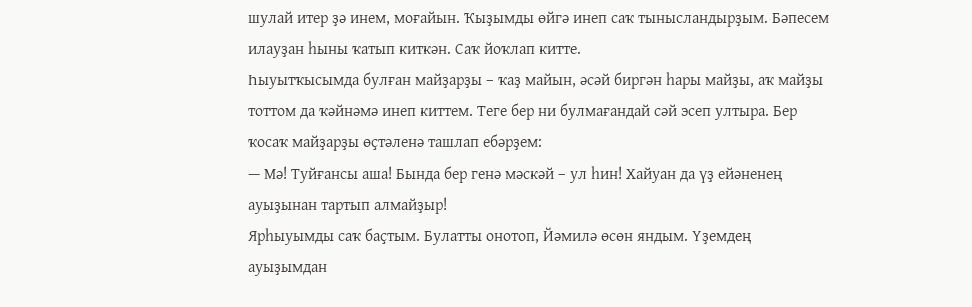шулай итер ҙә инем, моғайын. Ҡыҙымды өйгә инеп саҡ тынысландырҙым. Бәпесем илауҙан һыны ҡатып киткән. Саҡ йоҡлап китте.
Һыуытҡысымда булған майҙарҙы – ҡаҙ майын, әсәй биргән һары майҙы, аҡ майҙы тоттом да ҡәйнәмә инеп киттем. Теге бер ни булмағандай сәй эсеп ултыра. Бер ҡосаҡ майҙарҙы өҫтәленә ташлап ебәрҙем:
— Мә! Туйғансы аша! Бында бер генә мәскәй – ул һин! Хайуан да үҙ ейәненең ауыҙынан тартып алмайҙыр!
Ярһыуымды саҡ баҫтым. Булатты онотоп, Йәмилә өсөн яндым. Үҙемдең ауыҙымдан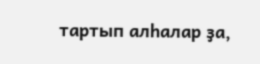тартып алһалар ҙа,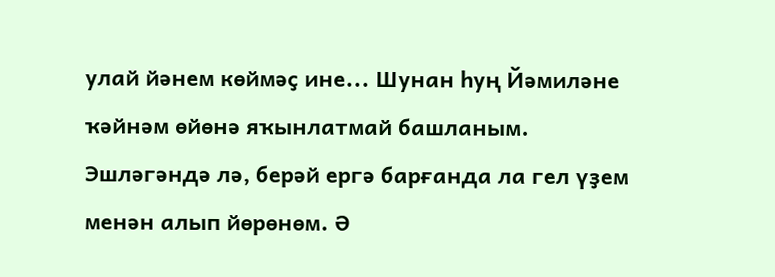улай йәнем көймәҫ ине... Шунан һуң Йәмиләне ҡәйнәм өйөнә яҡынлатмай башланым. Эшләгәндә лә, берәй ергә барғанда ла гел үҙем менән алып йөрөнөм. Ә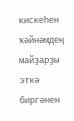кискеһен ҡәйнәмдең майҙарҙы эткә биргәнен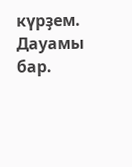күрҙем.
Дауамы бар.